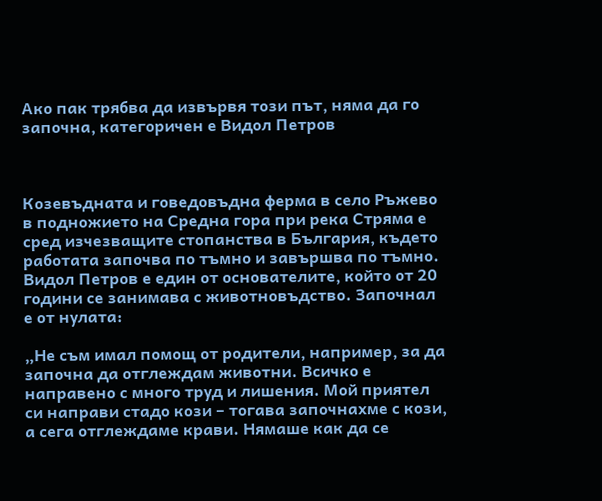Ако пак трябва да извървя този път, няма да го започна, категоричен е Видол Петров



Козевъдната и говедовъдна ферма в село Ръжево в подножието на Средна гора при река Стряма е сред изчезващите стопанства в България, където работата започва по тъмно и завършва по тъмно. Видол Петров е един от основателите, който от 20 години се занимава с животновъдство. Започнал е от нулата:

„Не съм имал помощ от родители, например, за да започна да отглеждам животни. Всичко е направено с много труд и лишения. Мой приятел си направи стадо кози – тогава започнахме с кози, а сега отглеждаме крави. Нямаше как да се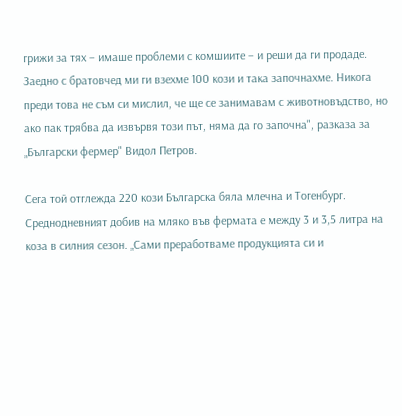грижи за тях – имаше проблеми с комшиите – и реши да ги продаде. Заедно с братовчед ми ги взехме 100 кози и така започнахме. Никога преди това не съм си мислил, че ще се занимавам с животновъдство, но ако пак трябва да извървя този път, няма да го започна", разказа за „Български фермер" Видол Петров.

Сега той отглежда 220 кози Българска бяла млечна и Тогенбург. Среднодневният добив на мляко във фермата е между 3 и 3,5 литра на коза в силния сезон. „Сами преработваме продукцията си и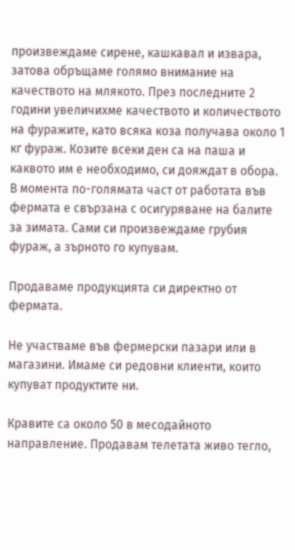произвеждаме сирене, кашкавал и извара, затова обръщаме голямо внимание на качеството на млякото. През последните 2 години увеличихме качеството и количеството на фуражите, като всяка коза получава около 1 кг фураж. Козите всеки ден са на паша и каквото им е необходимо, си дояждат в обора. В момента по-голямата част от работата във фермата е свързана с осигуряване на балите за зимата. Сами си произвеждаме грубия фураж, а зърното го купувам.

Продаваме продукцията си директно от фермата.

Не участваме във фермерски пазари или в магазини. Имаме си редовни клиенти, които купуват продуктите ни.

Кравите са около 50 в месодайното направление. Продавам телетата живо тегло,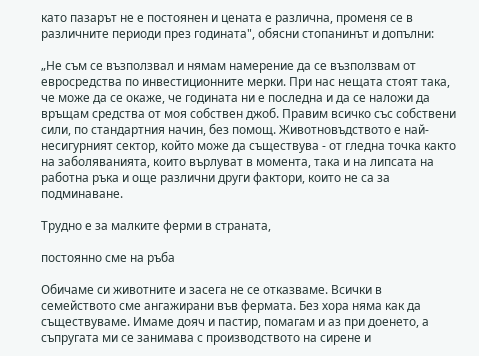като пазарът не е постоянен и цената е различна, променя се в различните периоди през годината", обясни стопанинът и допълни:

„Не съм се възползвал и нямам намерение да се възползвам от евросредства по инвестиционните мерки. При нас нещата стоят така, че може да се окаже, че годината ни е последна и да се наложи да връщам средства от моя собствен джоб. Правим всичко със собствени сили, по стандартния начин, без помощ. Животновъдството е най-несигурният сектор, който може да съществува - от гледна точка както на заболяванията, които върлуват в момента, така и на липсата на работна ръка и още различни други фактори, които не са за подминаване.

Трудно е за малките ферми в страната,

постоянно сме на ръба

Обичаме си животните и засега не се отказваме. Всички в семейството сме ангажирани във фермата. Без хора няма как да съществуваме. Имаме дояч и пастир, помагам и аз при доенето, а съпругата ми се занимава с производството на сирене и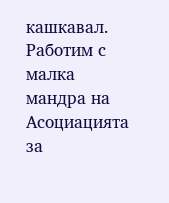кашкавал. Работим с малка мандра на Асоциацията за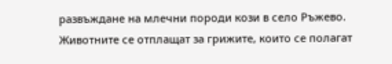развъждане на млечни породи кози в село Ръжево. Животните се отплащат за грижите, които се полагат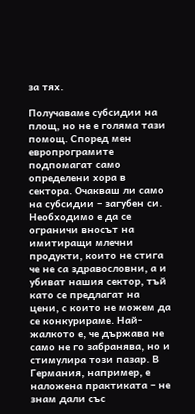за тях.

Получаваме субсидии на площ, но не е голяма тази помощ. Според мен европрограмите подпомагат само определени хора в сектора. Очакваш ли само на субсидии – загубен си. Необходимо е да се ограничи вносът на имитиращи млечни продукти, които не стига че не са здравословни, а и убиват нашия сектор, тъй като се предлагат на цени, с които не можем да се конкурираме. Най-жалкото е, че държава не само не го забранява, но и стимулира този пазар. В Германия, например, е наложена практиката – не знам дали със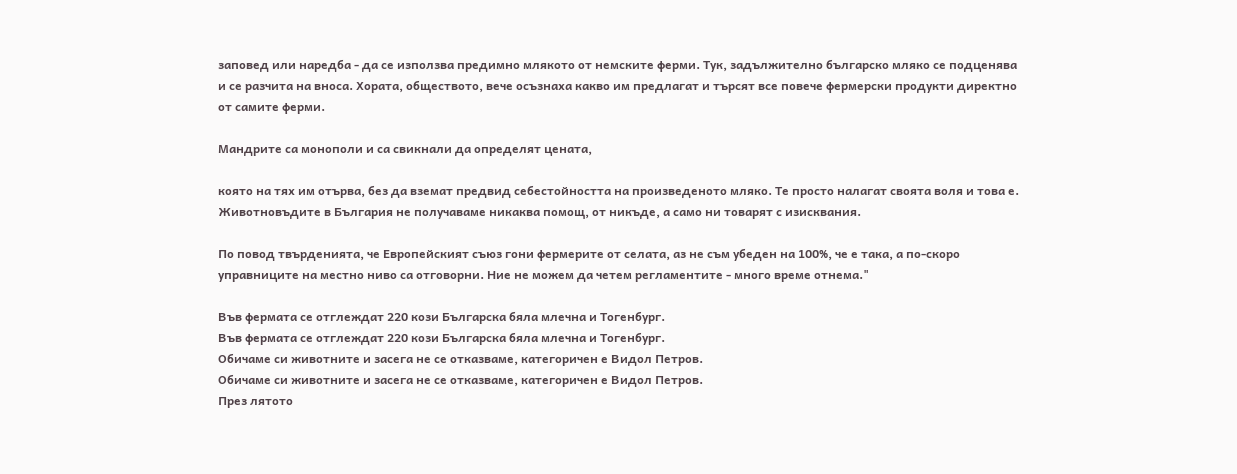заповед или наредба - да се използва предимно млякото от немските ферми. Тук, задължително българско мляко се подценява и се разчита на вноса. Хората, обществото, вече осъзнаха какво им предлагат и търсят все повече фермерски продукти директно от самите ферми.

Мандрите са монополи и са свикнали да определят цената,

която на тях им отърва, без да вземат предвид себестойността на произведеното мляко. Те просто налагат своята воля и това е. Животновъдите в България не получаваме никаква помощ, от никъде, а само ни товарят с изисквания.

По повод твърденията, че Европейският съюз гони фермерите от селата, аз не съм убеден на 100%, че е така, а по-скоро управниците на местно ниво са отговорни. Ние не можем да четем регламентите - много време отнема."

Във фермата се отглеждат 220 кози Българска бяла млечна и Тогенбург.
Във фермата се отглеждат 220 кози Българска бяла млечна и Тогенбург.
Обичаме си животните и засега не се отказваме, категоричен е Видол Петров.
Обичаме си животните и засега не се отказваме, категоричен е Видол Петров.
През лятото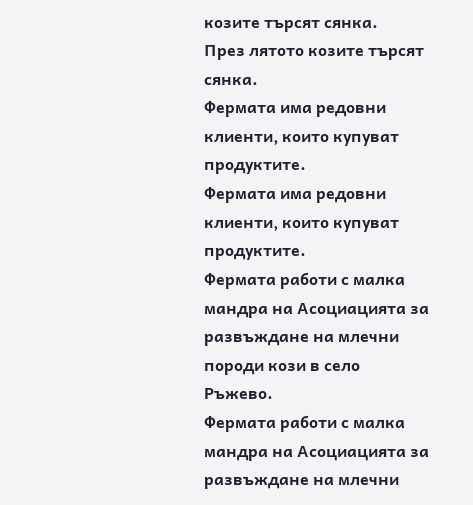козите търсят сянка.
През лятото козите търсят сянка.
Фермата има редовни клиенти, които купуват продуктите.
Фермата има редовни клиенти, които купуват продуктите.
Фермата работи с малка мандра на Асоциацията за развъждане на млечни породи кози в село Ръжево.
Фермата работи с малка мандра на Асоциацията за развъждане на млечни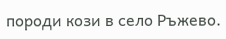породи кози в село Ръжево.